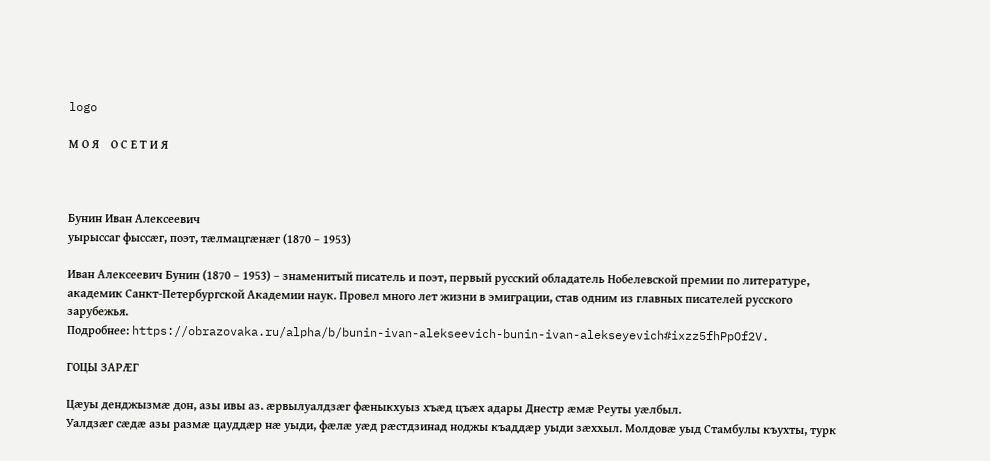logo

М О Я    О С Е Т И Я



Бунин Иван Алексеевич
уырыссаг фыссæг, поэт, тæлмацгæнæг (1870 – 1953)

Иван Алексеевич Бунин (1870 – 1953) – знаменитый писатель и поэт, первый русский обладатель Нобелевской премии по литературе, академик Санкт-Петербургской Академии наук. Провел много лет жизни в эмиграции, став одним из главных писателей русского зарубежья.
Подробнее: https://obrazovaka.ru/alpha/b/bunin-ivan-alekseevich-bunin-ivan-alekseyevich#ixzz5fhPpOf2V.

ГОЦЫ ЗАРÆГ

Цæуы денджызмæ дон, азы ивы аз. æрвылуалдзæг фæныкхуыз хъæд цъæх адары Днестр æмæ Реуты уæлбыл.
Уалдзæг сæдæ азы размæ цауддæр нæ уыди, фæлæ уæд рæстдзинад ноджы къаддæр уыди зæххыл. Молдовæ уыд Стамбулы къухты, турк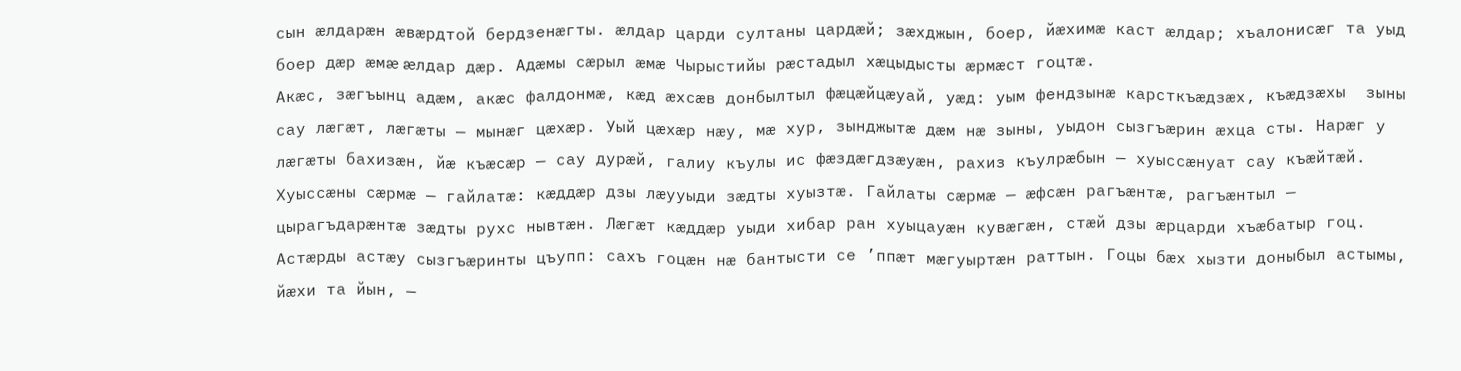сын æлдарæн æвæрдтой бердзенæгты. æлдар царди султаны цардæй; зæхджын, боер, йæхимæ каст æлдар; хъалонисæг та уыд боер дæр æмæ æлдар дæр. Адæмы сæрыл æмæ Чырыстийы рæстадыл хæцыдысты æрмæст гоцтæ.
Акæс, зæгъынц адæм, акæс фалдонмæ, кæд æхсæв донбылтыл фæцæйцæуай, уæд: уым фендзынæ карсткъæдзæх, къæдзæхы  зыны сау лæгæт, лæгæты — мынæг цæхæр. Уый цæхæр нæу, мæ хур, зынджытæ дæм нæ зыны, уыдон сызгъæрин æхца сты. Нарæг у лæгæты бахизæн, йæ къæсæр — сау дурæй, галиу къулы ис фæздæгдзæуæн, рахиз къулрæбын — хуыссæнуат сау къæйтæй. Хуыссæны сæрмæ — гайлатæ: кæддæр дзы лæууыди зæдты хуызтæ. Гайлаты сæрмæ — æфсæн рагъæнтæ, рагъæнтыл — цырагъдарæнтæ зæдты рухс нывтæн. Лæгæт кæддæр уыди хибар ран хуыцауæн кувæгæн, стæй дзы æрцарди хъæбатыр гоц. Астæрды астæу сызгъæринты цъупп: сахъ гоцæн нæ бантысти се ’ппæт мæгуыртæн раттын. Гоцы бæх хызти доныбыл астымы, йæхи та йын, —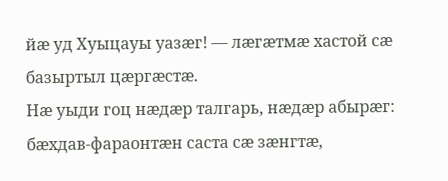йæ уд Хуыцауы уазæг! — лæгæтмæ хастой сæ базыртыл цæргæстæ.
Нæ уыди гоц нæдæр талгарь, нæдæр абырæг: бæхдав-фараонтæн саста сæ зæнгтæ,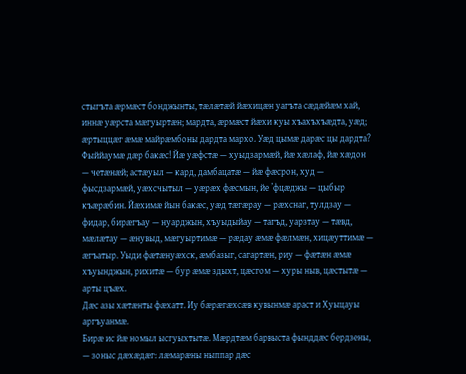стыгъта æрмæст бонджынты, тæлæтæй йæхицæн уагъта сæдæйæм хай, иннæ уæрста мæгуыртæн; мардта, æрмæст йæхи куы хъахъхъæдта, уæд; æртыццæг æмæ майрæмбоны дардта мархо. Уæд цымæ дарæс цы дардта? Фыййаумæ дæр бакæс! Йæ уæфстæ — хуыдзармæй, йæ хæлаф, йæ хæдон — четæнæй; астæуыл — кард, дамбацатæ — йæ фæсрон, худ — фысдзармæй, уæхсчытыл — уæрæх фæсмын, йе ’фцæджы — цыбыр къæрæбин. Йæхимæ йын бакæс, уæд тæгæрау — рæхснаг, тулдзау — фидар, бирæгъау — нуарджын, хъуыдыйау — тагъд, уарзтау — тæвд, мæлæтау — æнувыд, мæгуыртимæ — рæдау æмæ фæлмæн, хицæуттимæ — æгъатыр. Уыди фæтæнуæхск, æмбазыг, сагартæн, риу — фæтæн æмæ хъуынджын, рихитæ — бур æмæ здыхт, цæсгом — хуры ныв, цæстытæ — арты цъæх.
Дæс азы хæтæнты фæхатт. Иу бæрæгæхсæв кувынмæ араст и Хуыцауы аргъуанмæ.
Бирæ ис йæ номыл ысгуыхтытæ. Мæрдтæм барвыста фынддæс бердзены, — зоныс дæхæдæг: лæмарæны ныппар дæс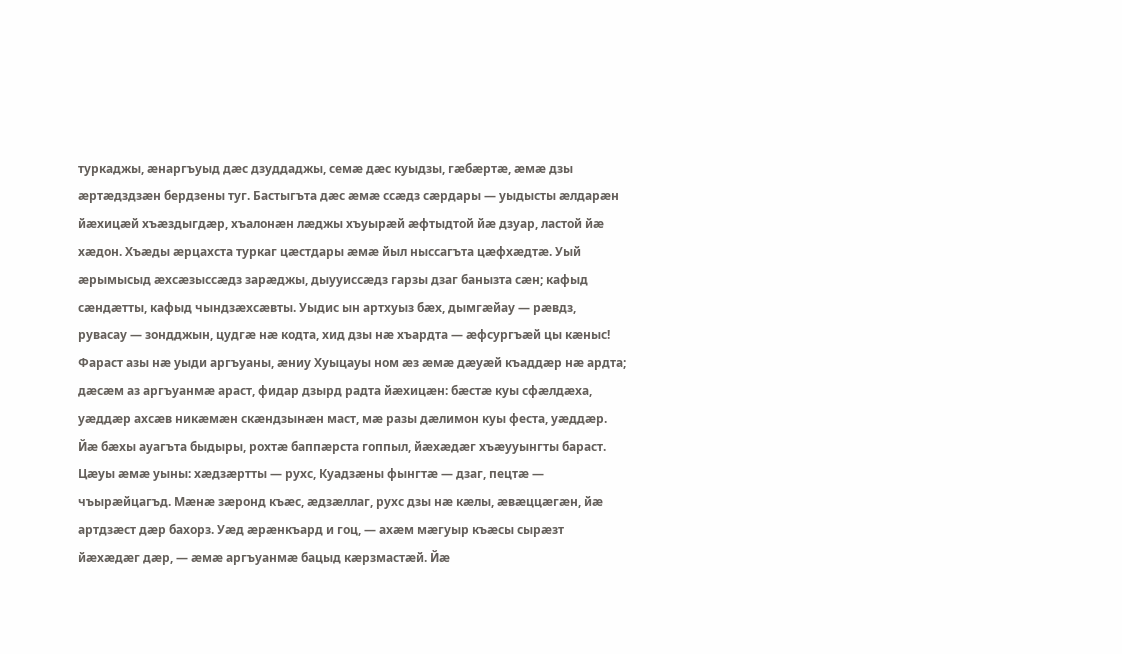туркаджы, æнаргъуыд дæс дзуддаджы, семæ дæс куыдзы, гæбæртæ, æмæ дзы æртæдздзæн бердзены туг. Бастыгъта дæс æмæ ссæдз сæрдары — уыдысты æлдарæн йæхицæй хъæздыгдæр, хъалонæн лæджы хъуырæй æфтыдтой йæ дзуар, ластой йæ хæдон. Хъæды æрцахста туркаг цæстдары æмæ йыл ныссагъта цæфхæдтæ. Уый æрымысыд æхсæзыссæдз зарæджы, дыууиссæдз гарзы дзаг банызта сæн; кафыд сæндæтты, кафыд чындзæхсæвты. Уыдис ын артхуыз бæх, дымгæйау — рæвдз, рувасау — зондджын, цудгæ нæ кодта, хид дзы нæ хъардта — æфсургъæй цы кæныс!
Фараст азы нæ уыди аргъуаны, æниу Хуыцауы ном æз æмæ дæуæй къаддæр нæ ардта; дæсæм аз аргъуанмæ араст, фидар дзырд радта йæхицæн: бæстæ куы сфæлдæха, уæддæр ахсæв никæмæн скæндзынæн маст, мæ разы дæлимон куы феста, уæддæр.
Йæ бæхы ауагъта быдыры, рохтæ баппæрста гоппыл, йæхæдæг хъæууынгты бараст. Цæуы æмæ уыны: хæдзæртты — рухс, Куадзæны фынгтæ — дзаг, пецтæ — чъырæйцагъд. Мæнæ зæронд къæс, æдзæллаг, рухс дзы нæ кæлы, æвæццæгæн, йæ артдзæст дæр бахорз. Уæд æрæнкъард и гоц, — ахæм мæгуыр къæсы сырæзт йæхæдæг дæр, — æмæ аргъуанмæ бацыд кæрзмастæй. Йæ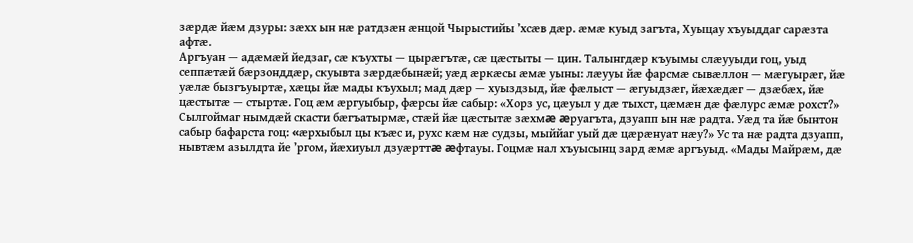зæрдæ йæм дзуры: зæхх ын нæ ратдзæн æнцой Чырыстийы ’хсæв дæр. æмæ куыд загъта, Хуыцау хъуыддаг сарæзта афтæ.
Аргъуан — адæмæй йедзаг, сæ къухты — цырæгътæ, сæ цæстыты — цин. Талынгдæр къуымы слæууыди гоц, уыд сеппæтæй бæрзонддæр, скуывта зæрдæбынæй; уæд æркæсы æмæ уыны: лæууы йæ фарсмæ сывæллон — мæгуырæг, йæ уæлæ бызгъуыртæ, хæцы йæ мады къухыл; мад дæр — хуыздзыд, йæ фæлыст — æгуыдзæг, йæхæдæг — дзæбæх, йæ цæстытæ — стыртæ. Гоц æм æргуыбыр, фæрсы йæ сабыр: «Хорз ус, цæуыл у дæ тыхст, цæмæн дæ фæлурс æмæ рохст?» Сылгоймаг нымдæй скасти бæгъатырмæ, стæй йæ цæстытæ зæхмæ æруагъта, дзуапп ын нæ радта. Уæд та йæ бынтон сабыр бафарста гоц: «æрхыбыл цы къæс и, рухс кæм нæ судзы, мыййаг уый дæ цæрæнуат нæу?» Ус та нæ радта дзуапп, нывтæм азылдта йе ’ргом, йæхиуыл дзуæрттæ æфтауы. Гоцмæ нал хъуысынц зард æмæ аргъуыд. «Мады Майрæм, дæ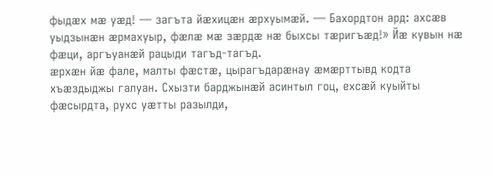фыдæх мæ уæд! — загъта йæхицæн æрхуымæй. — Бахордтон ард: ахсæв уыдзынæн æрмахуыр, фæлæ мæ зæрдæ нæ быхсы тæригъæд!» Йæ кувын нæ фæци, аргъуанæй рацыди тагъд-тагъд.
æрхæн йæ фале, малты фæстæ, цырагъдарæнау æмæрттывд кодта хъæздыджы галуан. Схызти барджынæй асинтыл гоц, ехсæй куыйты фæсырдта, рухс уæтты разылди,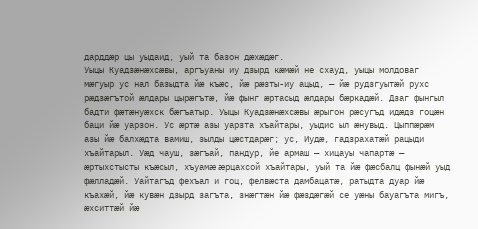дарддæр цы уыдаид, уый та базон дæхæдæг.
Уыцы Куадзæнæхсæвы, аргъуаны иу дзырд кæмæй не схауд, уыцы молдоваг мæгуыр ус нал базыдта йæ къæс, йæ рæзты-иу ацыд, — йæ рудзгуытæй рухс рæдзæгътой æлдары цырæгътæ, йæ фынг æртасыд æлдары бæркадæй. Дзаг фынгыл бадти фæтæнуæхск бæгъатыр. Уыцы Куадзæнæхсæвы æрыгон рæсугъд идæдз гоцæн баци йæ уарзон. Ус æртæ азы уарзта хъайтары, уыдис ыл æнувыд. Цыппæрæм азы йæ балхæдта вамиш, зылды цæстдарæг; ус, Иудæ, гадзрахатæй рацыди хъайтарыл. Уæд чауш, зæгъай, пандур, йе армаш — хицауы чапартæ — æртыхстысты къæсыл, хъуамæ æрцахсой хъайтары, уый та йæ фæсбалц фынæй уыд фæлладæй. Уайтагъд фехъал и гоц, фелвæста дамбацатæ, ратыдта дуар йæ къахæй, йæ кувæн дзырд загъта, знæгтæн йæ фæздæгæй се уæны бауагъта мигъ, æхситтæй йæ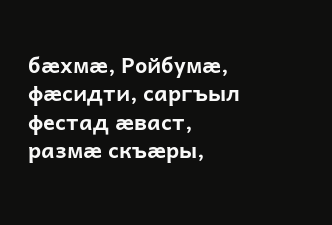бæхмæ, Ройбумæ, фæсидти, саргъыл фестад æваст, размæ скъæры,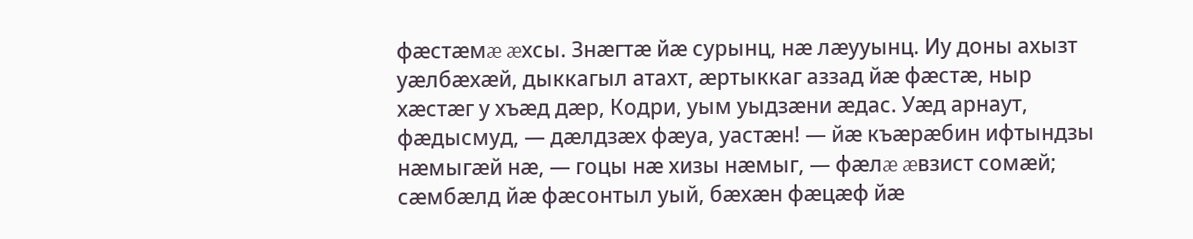фæстæмæ æхсы. Знæгтæ йæ сурынц, нæ лæууынц. Иу доны ахызт уæлбæхæй, дыккагыл атахт, æртыккаг аззад йæ фæстæ, ныр хæстæг у хъæд дæр, Кодри, уым уыдзæни æдас. Уæд арнаут, фæдысмуд, — дæлдзæх фæуа, уастæн! — йæ къæрæбин ифтындзы нæмыгæй нæ, — гоцы нæ хизы нæмыг, — фæлæ æвзист сомæй; сæмбæлд йæ фæсонтыл уый, бæхæн фæцæф йæ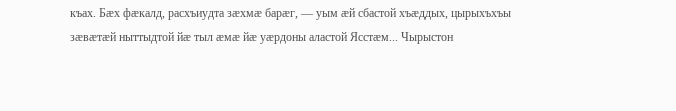къах. Бæх фæкалд, расхъиудта зæхмæ барæг, — уым æй сбастой хъæддых, цырыхъхъы зæвæтæй ныттыдтой йæ тыл æмæ йæ уæрдоны аластой Ясстæм... Чырыстон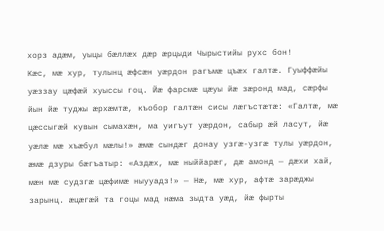хорз адæм, уыцы бæллæх дæр æрцыди Чырыстийы рухс бон!
Кæс, мæ хур, тулынц æфсæн уæрдон рагъмæ цъæх галтæ. Гуыффæйы уæззау цæфæй хуыссы гоц. Йæ фарсмæ цæуы йæ зæронд мад, сæрфы йын йæ туджы æрхæмтæ, къобор галтæн сисы лæгъстæтæ: «Галтæ, мæ цæссыгæй кувын сымахæн, ма уигъут уæрдон, сабыр æй ласут, йæ уæлæ мæ хъæбул мæлы!» æмæ сындæг донау узгæ-узгæ тулы уæрдон, æмæ дзуры бæгъатыр: «Аздæх, мæ ныййарæг, дæ амонд — дæхи хай, мæн мæ судзгæ цæфимæ ныууадз!» — Нæ, мæ хур, афтæ зарæджы зарынц. æцæгæй та гоцы мад нæма зыдта уæд, йæ фырты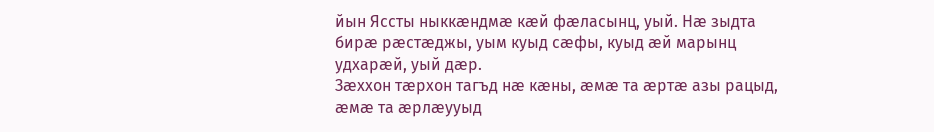йын Яссты ныккæндмæ кæй фæласынц, уый. Нæ зыдта бирæ рæстæджы, уым куыд сæфы, куыд æй марынц удхарæй, уый дæр.
Зæххон тæрхон тагъд нæ кæны, æмæ та æртæ азы рацыд, æмæ та æрлæууыд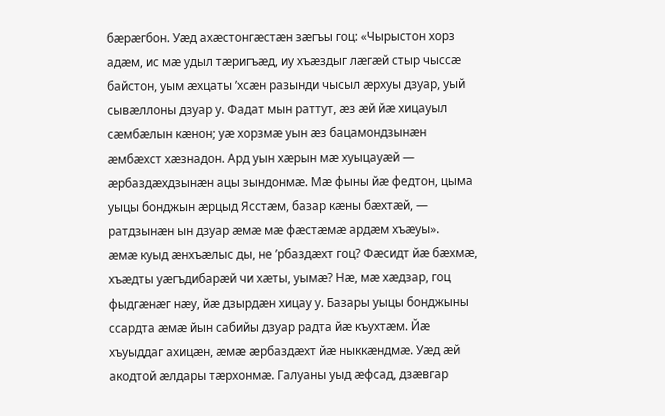бæрæгбон. Уæд ахæстонгæстæн зæгъы гоц: «Чырыстон хорз адæм, ис мæ удыл тæригъæд, иу хъæздыг лæгæй стыр чыссæ байстон, уым æхцаты ’хсæн разынди чысыл æрхуы дзуар, уый сывæллоны дзуар у. Фадат мын раттут, æз æй йæ хицауыл сæмбæлын кæнон; уæ хорзмæ уын æз бацамондзынæн æмбæхст хæзнадон. Ард уын хæрын мæ хуыцауæй — æрбаздæхдзынæн ацы зындонмæ. Мæ фыны йæ федтон, цыма уыцы бонджын æрцыд Ясстæм, базар кæны бæхтæй, — ратдзынæн ын дзуар æмæ мæ фæстæмæ ардæм хъæуы».
æмæ куыд æнхъæлыс ды, не ’рбаздæхт гоц? Фæсидт йæ бæхмæ, хъæдты уæгъдибарæй чи хæты, уымæ? Нæ, мæ хæдзар, гоц фыдгæнæг нæу, йæ дзырдæн хицау у. Базары уыцы бонджыны ссардта æмæ йын сабийы дзуар радта йæ къухтæм. Йæ хъуыддаг ахицæн, æмæ æрбаздæхт йæ ныккæндмæ. Уæд æй акодтой æлдары тæрхонмæ. Галуаны уыд æфсад, дзæвгар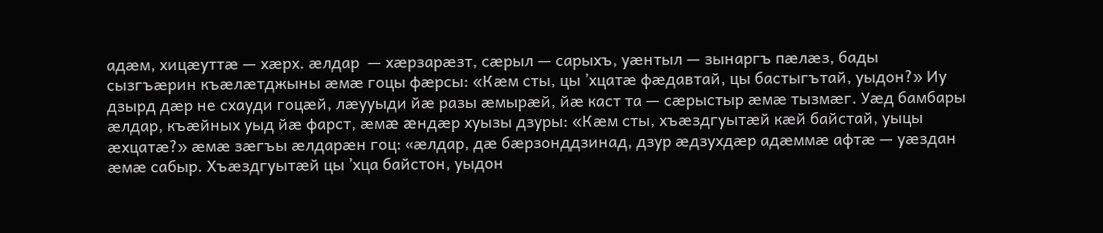адæм, хицæуттæ — хæрх. æлдар  — хæрзарæзт, сæрыл — сарыхъ, уæнтыл — зынаргъ пæлæз, бады сызгъæрин къæлæтджыны æмæ гоцы фæрсы: «Кæм сты, цы ’хцатæ фæдавтай, цы бастыгътай, уыдон?» Иу дзырд дæр не схауди гоцæй, лæууыди йæ разы æмырæй, йæ каст та — сæрыстыр æмæ тызмæг. Уæд бамбары æлдар, къæйных уыд йæ фарст, æмæ æндæр хуызы дзуры: «Кæм сты, хъæздгуытæй кæй байстай, уыцы æхцатæ?» æмæ зæгъы æлдарæн гоц: «æлдар, дæ бæрзонддзинад, дзур æдзухдæр адæммæ афтæ — уæздан æмæ сабыр. Хъæздгуытæй цы ’хца байстон, уыдон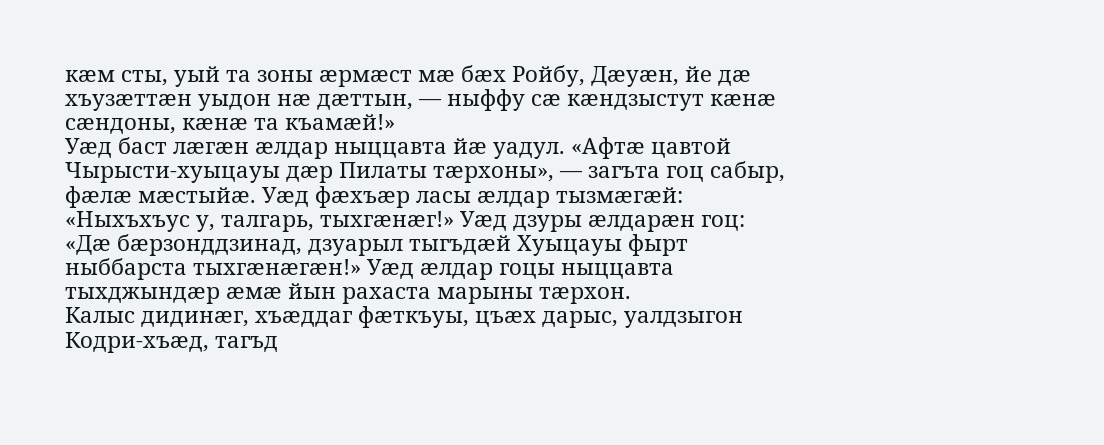кæм сты, уый та зоны æрмæст мæ бæх Ройбу, Дæуæн, йе дæ хъузæттæн уыдон нæ дæттын, — ныффу сæ кæндзыстут кæнæ сæндоны, кæнæ та къамæй!»
Уæд баст лæгæн æлдар ныццавта йæ уадул. «Афтæ цавтой Чырысти-хуыцауы дæр Пилаты тæрхоны», — загъта гоц сабыр, фæлæ мæстыйæ. Уæд фæхъæр ласы æлдар тызмæгæй: «Ныхъхъус у, талгарь, тыхгæнæг!» Уæд дзуры æлдарæн гоц: «Дæ бæрзонддзинад, дзуарыл тыгъдæй Хуыцауы фырт ныббарста тыхгæнæгæн!» Уæд æлдар гоцы ныццавта тыхджындæр æмæ йын рахаста марыны тæрхон.
Калыс дидинæг, хъæддаг фæткъуы, цъæх дарыс, уалдзыгон Кодри-хъæд, тагъд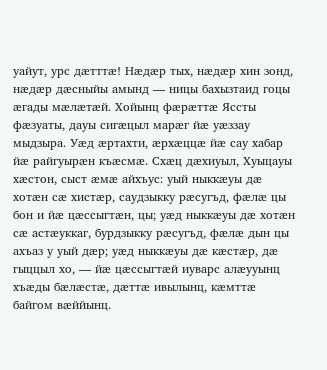уайут, урс дæтттæ! Нæдæр тых, нæдæр хин зонд, нæдæр дæсныйы амынд — ницы бахызтаид гоцы æгады мæлæтæй. Хойынц фæрæттæ Яссты фæзуаты, дауы сигæцыл марæг йæ уæззау мыдзыра. Уæд æртахти, æрхæццæ йæ сау хабар йæ райгуырæн къæсмæ. Схæц дæхиуыл, Хуыцауы хæстон, сыст æмæ айхъус: уый ныккæуы дæ хотæн сæ хистæр, саудзыкку рæсугъд, фæлæ цы бон и йæ цæссыгтæн, цы; уæд ныккæуы дæ хотæн сæ астæуккаг, бурдзыкку рæсугъд, фæлæ дын цы ахъаз у уый дæр; уæд ныккæуы дæ кæстæр, дæ гыццыл хо, — йæ цæссыгтæй иуварс алæууынц хъæды бæлæстæ, дæттæ ивылынц, кæмттæ байгом вæййынц.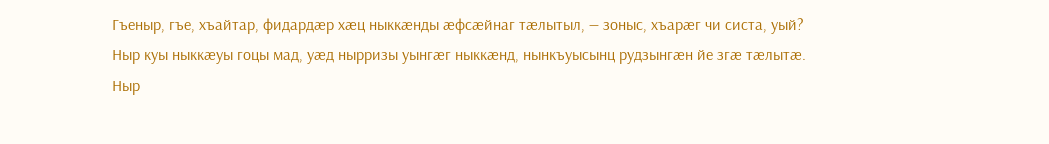Гъеныр, гъе, хъайтар, фидардæр хæц ныккæнды æфсæйнаг тæлытыл, — зоныс, хъарæг чи систа, уый?
Ныр куы ныккæуы гоцы мад, уæд нырризы уынгæг ныккæнд, нынкъуысынц рудзынгæн йе згæ тæлытæ.
Ныр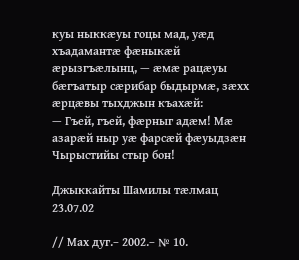куы ныккæуы гоцы мад, уæд хъадамантæ фæныкæй æрызгъæлынц, — æмæ рацæуы бæгъатыр сæрибар быдырмæ, зæхх æрцæвы тыхджын къахæй:
— Гъей, гъей, фæрныг адæм! Мæ азарæй ныр уæ фарсæй фæуыдзæн Чырыстийы стыр бон!

Джыккайты Шамилы тæлмац
23.07.02

// Мах дуг.– 2002.– № 10.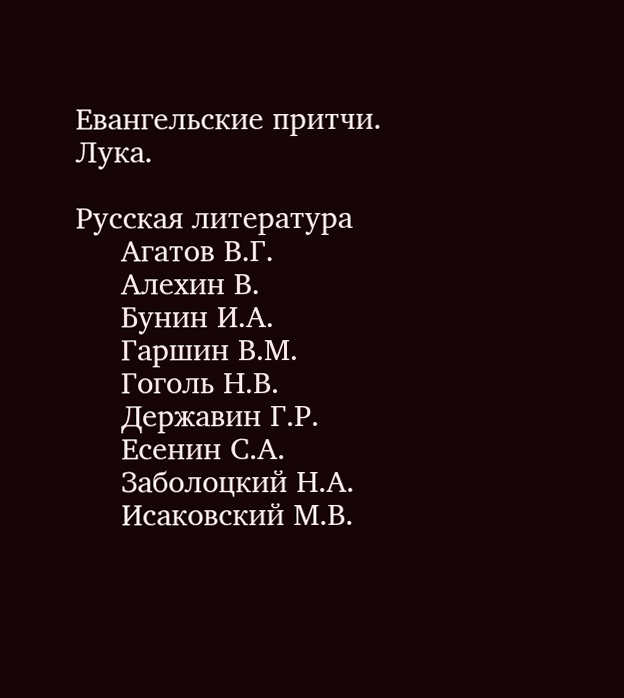Евангельские притчи. Лука.

Русская литература
     Агатов В.Г.
     Алехин В.
     Бунин И.А.
     Гаршин В.М.
     Гоголь Н.В.
     Державин Г.Р.
     Есенин С.А.
     Заболоцкий Н.А.
     Исаковский М.В.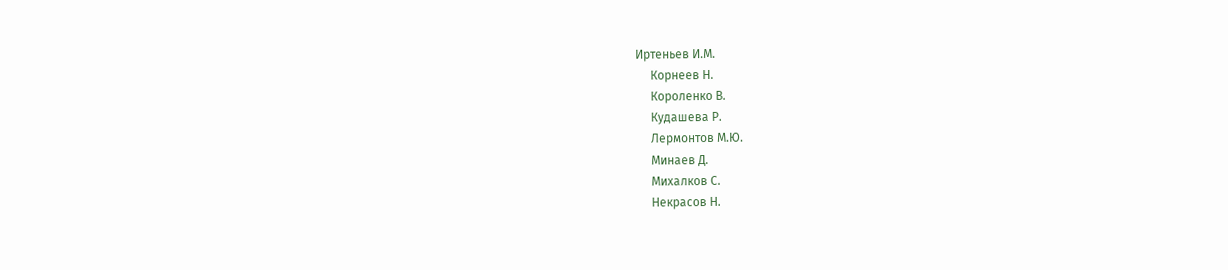Иртеньев И.М.
     Корнеев Н.
     Короленко В.
     Кудашева Р.
     Лермонтов М.Ю.
     Минаев Д.
     Михалков С.
     Некрасов Н.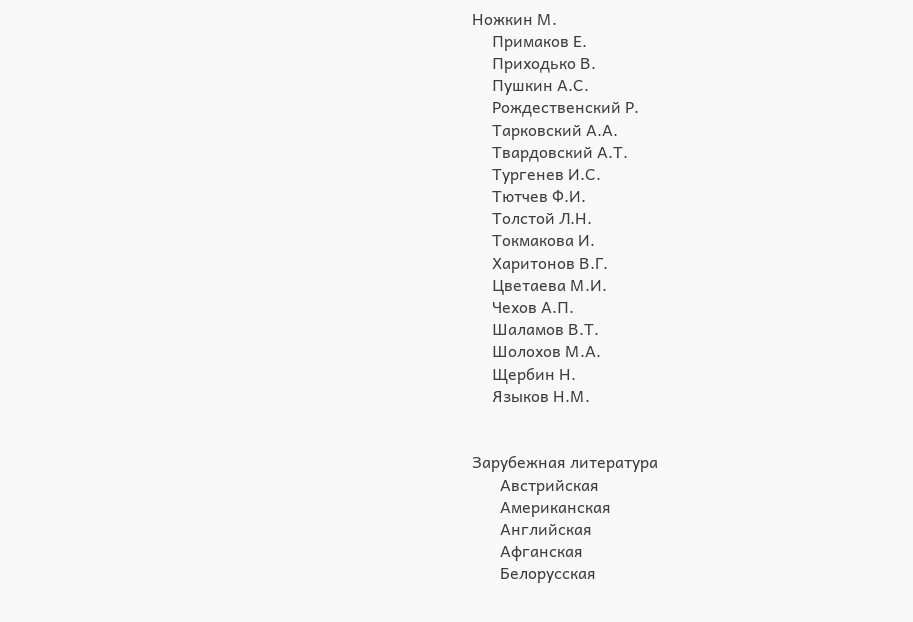Ножкин М.
     Примаков Е.
     Приходько В.
     Пушкин А.С.
     Рождественский Р.
     Тарковский А.А.
     Твардовский А.Т.
     Тургенев И.С.
     Тютчев Ф.И.
     Толстой Л.Н.
     Токмакова И.
     Харитонов В.Г.
     Цветаева М.И.
     Чехов А.П.
     Шаламов В.Т.
     Шолохов М.А.
     Щербин Н.
     Языков Н.М.


Зарубежная литература
       Австрийская
       Американская
       Английская
       Афганская
       Белорусская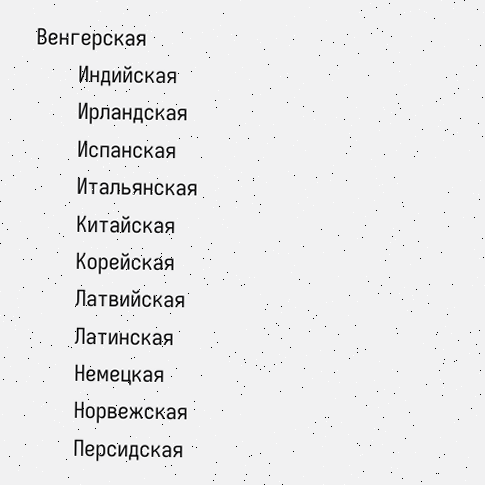Венгерская
       Индийская
       Ирландская
       Испанская
       Итальянская
       Китайская
       Корейская
       Латвийская
       Латинская
       Немецкая
       Норвежская
       Персидская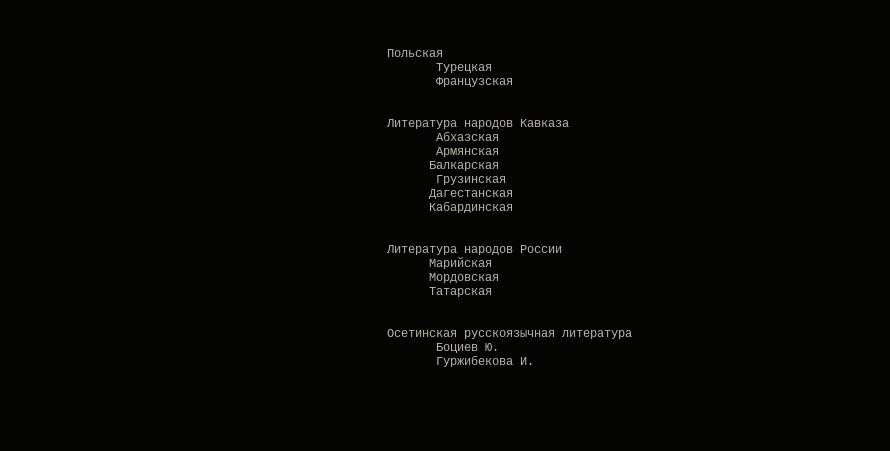Польская
       Турецкая
       Французская


Литература народов Кавказа
       Абхазская
       Армянская
      Балкарская
       Грузинская
      Дагестанская
      Кабардинская


Литература народов России
      Марийская
      Мордовская
      Татарская


Осетинская русскоязычная литература
       Боциев Ю.
       Гуржибекова И.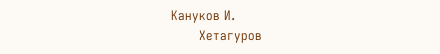Кануков И.
       Хетагуров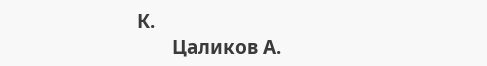К.
       Цаликов А.